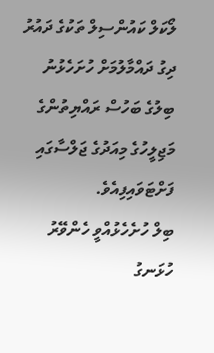ލޯކަލް ކައުންސިލް ތަކުގެ ދައުރު ދިގު ދައްމާލުމަށް ހުށަހެޅުނު ބިލުގެ ބަހުސް ރައްޔިތުންގެ މަޖިލީހުގެ މިއަދުގެ ޖަލްސާގައި ފަށްޓަވައިފިއެވެ.
ބިލް ހުށެހެޅުއްވީ ހެންވޭރު ހުޅަނގު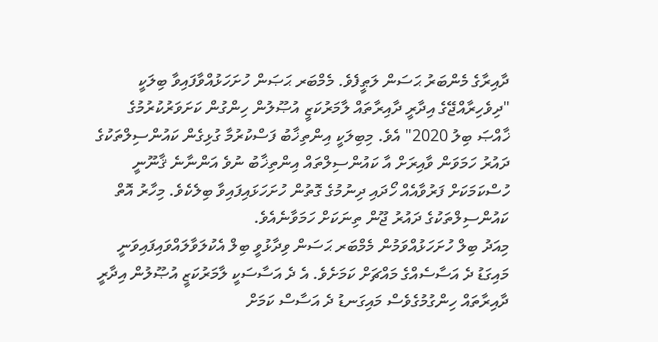ދާއިރާގެ މެންބަރު ޙަސަން ލަޠީފެވެ. މެމްބަރ ޙަޞަން ހުށަހަޅުއްވާފައިވާ ބިލަކީ "ދިވެހިރާއްޖޭގެ އިދާރީ ދާއިރާތައް ލާމަރުކަޒީ އުޞޫލުން ހިންގުން ކަށަވަރުކުރުމުގެ ޚާއްޞަ ބިލު 2020" އެވެ. މިބިލަކީ އިންތިޚާބު ފަސްކުރުމާ ގުޅިގެން ކައުންސިލްތަކުގެ ދައުރު ހަމަވަން ވާއިރަށް އާ ކައުންސިލްތައް އިންތިޚާބު ނުވެ އަންނާނެ ޤާނޫނީ ހުސްކަމަކަށް ފަރުވާއެއް ހޯދައި ދިނުމުގެ ގޮތުން ހުށަހަޅައިފައިވާ ބިލެކެވެ. މިހާރު އޮތް ކައުންސިލްތަކުގެ ދައުރު ޖޫން ތިނަކަށް ހަމަވާނެއެވެ.
މިއަދު ބިލް ހުށަހަޅުއްވަމުން މެމްބަރ ޙަސަން ވިދާޅުވީ ބިލް އެކުލަވާލައްވައިފައިވަނީ މައިގަޑު ދެ އަސާސެއްގެ މައްޗަށް ކަމަށެވެ. އެ ދެ އަސާސަކީ ލާމަރުކަޒީ އުޞޫލުން އިދާރީ ދާއިރާތައް ހިންގުމުގެވެސް މައިގަނޑު ދެ އަސާސް ކަމަށް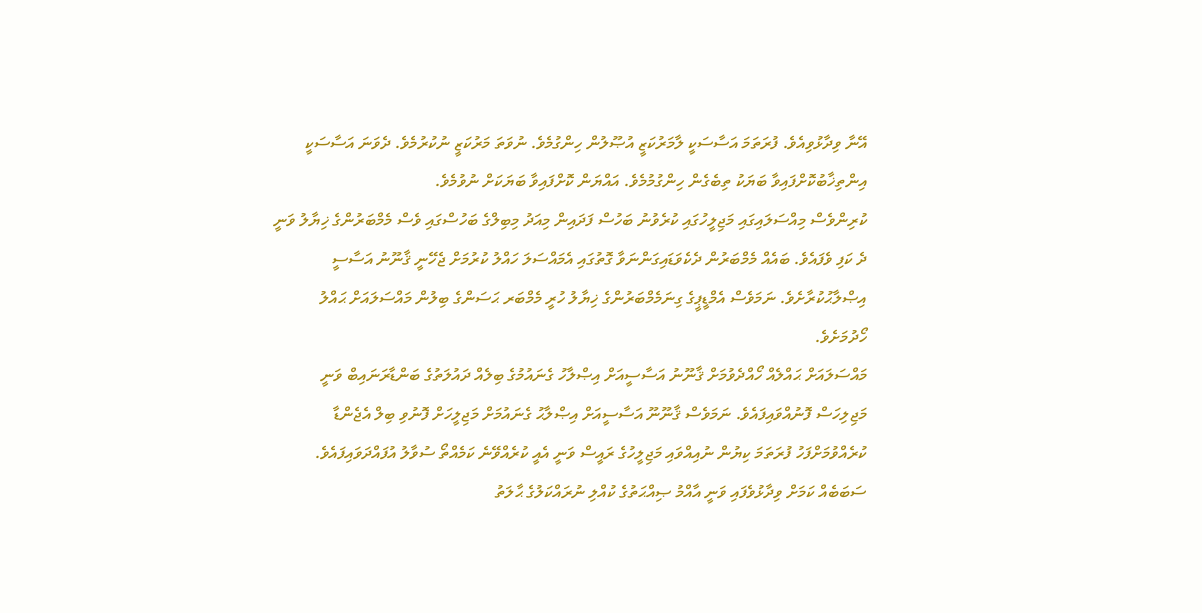އޭނާ ވިދާޅުވިއެވެ. ފުރަތަމަ އަސާސަކީ ލާމަރުކަޒީ އުޞޫލުން ހިންގުމެވެ. ނުވަތަ މަރުކަޒީ ނުކުރުމެވެ. ދެވަނަ އަސާސަކީ އިންތިޚާބުކޮށްފައިވާ ބަޔަކު ތިބެގެން ހިންގުމުމެވެ. އައްޔަން ކޮށްފައިވާ ބަޔަކަށް ނުވުމެވެ.
ކުރިންވެސް މިއްސަލައިގައި މަޖިލީހުގައި ކުރެވުނު ބަހުސް ފަދައިން މިއަދު މިބިލްގެ ބަހުސްގައި ވެސް މެމްބަރުންގެ ޚިޔާލު ވަނީ ދެ ކަފި ވެފައެވެ. ބައެއް މެމްބަރުން ދެކެވަޑައިގަންނަވާ ގޮތުގައި އެމައްސަލަ ހައްލު ކުރުމަށް ޖެހޭނީ ޤާނޫނު އަސާސީ އިޞްލާޙުކުރާށެވެ. ނަމަވެސް އެމްޑީޕީގެ ގިނަމެމްބަރުންގެ ޚިޔާލު ހުރީ މެމްބަރ ޙަސަންގެ ބިލުން މައްސަލައަށް ޙައްލު ހޯދުމަށެވެ.
މައްސަލައަށް ޙައްލެއް ހޯއްދެވުމަށް ޤާނޫނު އަސާސީއަށް އިޞްލާހު ގެނައުމުގެ ބިލެއް ދައުލަތުގެ ބަންޑާރަނައިބް ވަނީ މަޖިލިހަސް ފޮނުއްވައިފައެވެ. ނަމަވެސް ޤާނޫނޫ އަސާސީއަށް އިޞްލާޙު ގެނައުމަށް މަޖިލީހަށް ފޮނުވި ބިލް އެޖެންޑާ ކުރެއްވުމަށްފަހު ފުރަތަމަ ކިޔުން ނުއިއްވައި މަޖިލީހުގެ ރައީސް ވަނީ އެއީ ކުރެއްވޭނެ ކަމެއްތޯ ސުވާލު އުފައްދަވައިފައެވެ. ސަބަބެއް ކަމަށް ވިދާޅުވެފައި ވަނީ އާއްމު ޞިއްޙަތުގެ ކުއްލި ނުރައްކަލުގެ ޙާލަތު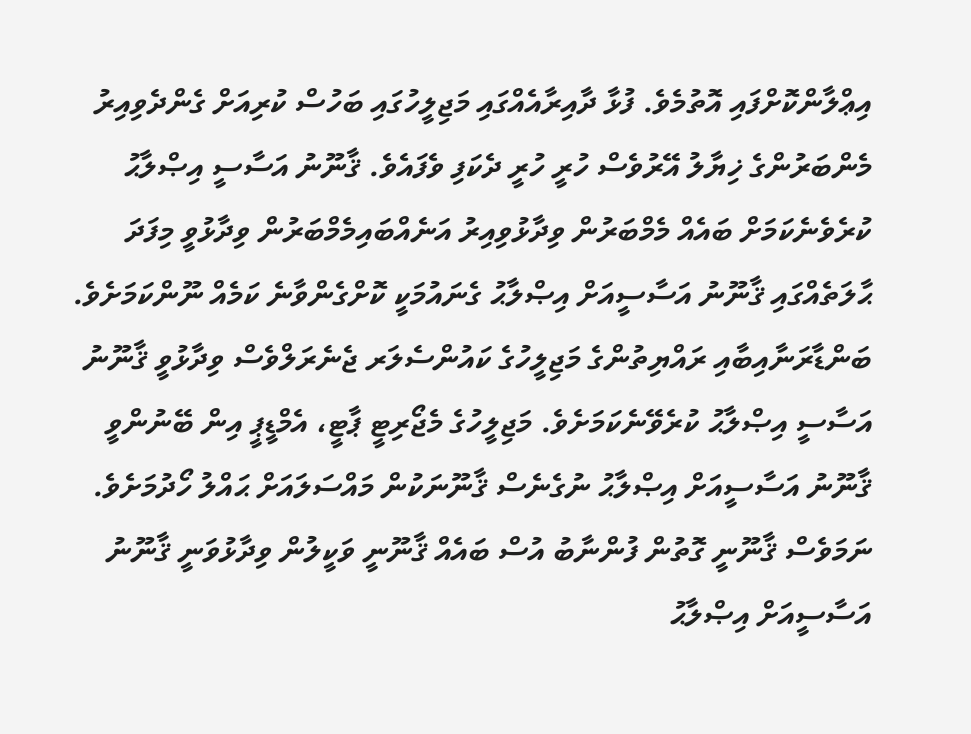އިޢްލާންކޮށްފައި އޮތުމެވެ. ފުޅާ ދާއިރާއެއްގައި މަޖިލީހުގައި ބަހުސް ކުރިއަށް ގެންދެވިއިރު މެންބަރުންގެ ޚިޔާލު އޭރުވެސް ހުރީ ހުރީ ދެކަފި ވެފައެވެ. ޤާނޫނު އަސާސީ އިޞްލާޙު ކުރެވެނެކަމަށް ބައެއް މެމްބަރުން ވިދާޅުވިއިރު އަނެއްބައިމެމްބަރުން ވިދާޅުވީ މިފަދަ ޙާލަތެއްގައި ޤާނޫނު އަސާސީއަށް އިޞްލާޙު ގެނައުމަކީ ކޮށްގެންވާނެ ކަމެއް ނޫންކަމަށެވެ. ބަންޑާރަނާއިބާއި ރައްޔިތުންގެ މަޖިލީހުގެ ކައުންސެލަރ ޖެނެރަލްވެސް ވިދާޅުވީ ޤާނޫނު އަސާސީ އިޞްލާޙު ކުރެވޭނެކަމަށެވެ. މަޖިލީހުގެ މެޖޯރިޓީ ޕާޓީ، އެމްޑީޕީ އިން ބޭނުންވީ ޤާނޫނު އަސާސީއަށް އިޞްލާޙު ނުގެނެސް ޤާނޫނަކުން މައްސަލައަށް ޙައްލު ހޯދުމަށެވެ. ނަމަވެސް ޤާނޫނީ ގޮތުން ފުންނާބު އުސް ބައެއް ޤާނޫނީ ވަކީލުން ވިދާޅުވަނީ ޤާނޫނު އަސާސީއަށް އިޞްލާޙު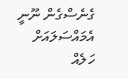ގެނެސްގެން ނޫނީ އެމައްސަލައަށް ހަލެއް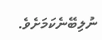ނުލިބޭނެކަމަށެވެ.